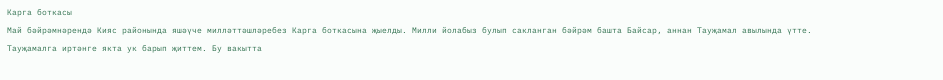Карга боткасы
Май бәйрәмнәрендә Кияс районында яшәүче милләттәшләребез Карга боткасына җыелды. Милли йолабыз булып сакланган бәйрәм башта Байсар, аннан Тауҗамал авылында үтте.
Тауҗамалга иртәнге якта ук барып җиттем. Бу вакытта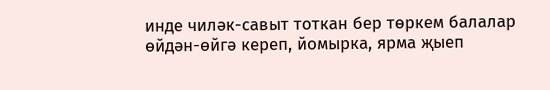инде чиләк-савыт тоткан бер төркем балалар өйдән-өйгә кереп, йомырка, ярма җыеп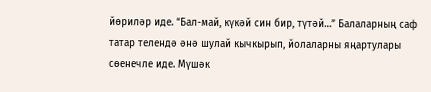йөриләр иде. “Бал-май, күкәй син бир, түтәй…” Балаларның саф татар телендә әнә шулай кычкырып, йолаларны яңартулары сөенечле иде. Мүшәк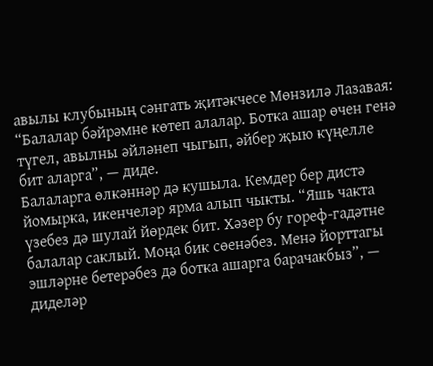авылы клубының сәнгать җитәкчесе Мөнзилә Лазавая: “Балалар бәйрәмне көтеп алалар. Ботка ашар өчен генә түгел, авылны әйләнеп чыгып, әйбер җыю күңелле бит аларга”, — диде.
Балаларга өлкәннәр дә кушыла. Кемдер бер дистә йомырка, икенчеләр ярма алып чыкты. “Яшь чакта үзебез дә шулай йөрдек бит. Хәзер бу гореф-гадәтне балалар саклый. Моңа бик сөенәбез. Менә йорттагы эшләрне бетерәбез дә ботка ашарга барачакбыз”, — диделәр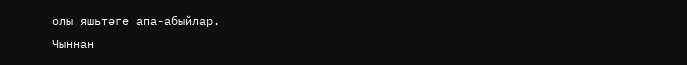олы яшьтәге апа-абыйлар.
Чыннан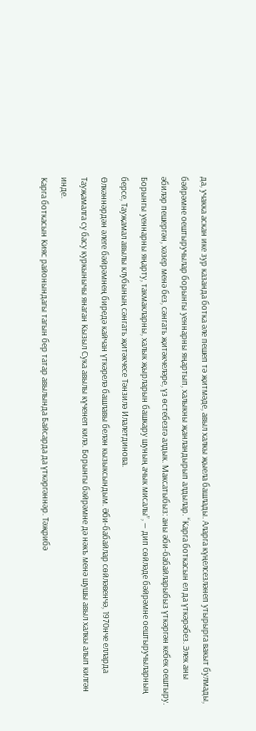да, учакка аскан ике зур казанда ботка әле пешеп тә җитмәде, авыл халкы җыела башлады. Аларга күңелсезләнеп утырырга вакыт булмады, бәйрәмне оештыручылар борынгы уеннарны яңартып, халыкны җанландырып алдылар. “Карга боткасын ел да үткәрәбез. Элек аны әбиләр пешергән, хәзер менә без, сәнгать җитәкчеләре, үз өстебезгә алдык. Максатыбыз: аны әби-бабайларыбыз үткәргән кебек оештыру. Борынгы уеннарны яңарту, такмакларны, халык җырларын башкару шуның ачык мисалы”, — дип сөйләде бәйрәмне оештыручыларның берсе, Тауҗамал авылы клубының сәнгать җитәкчесе Тәнзилә Илалетдинова.
Өлкәннәрдән әлеге бәйрәмнең биредә кайчан үткәрелә башлавы белән кызыксындым. Әби-бабайлар сөйләвенчә, 1970нче елларда Тауҗамалга су басу куркынычы янаган Кызыл Сука авылы күченеп килә. Борынгы бәйрәмне дә нәкъ менә шушы авыл халкы алып килгән инде.
Карга боткасын Кияс районындагы тагын бер татар авылында Байсарда да үткәргәннәр. Тәҗрибә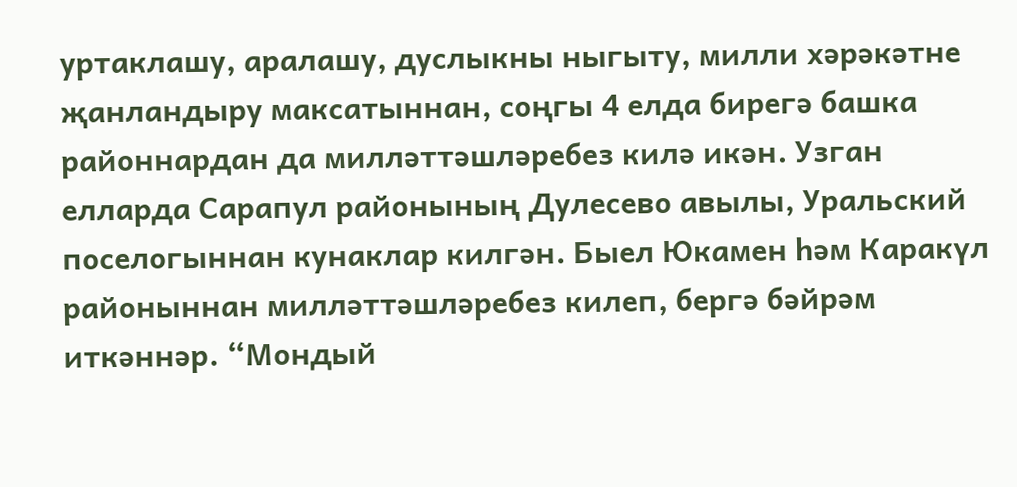уртаклашу, аралашу, дуслыкны ныгыту, милли хәрәкәтне җанландыру максатыннан, соңгы 4 елда бирегә башка районнардан да милләттәшләребез килә икән. Узган елларда Сарапул районының Дулесево авылы, Уральский поселогыннан кунаклар килгән. Быел Юкамен һәм Каракүл районыннан милләттәшләребез килеп, бергә бәйрәм иткәннәр. “Мондый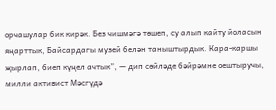орчашулар бик кирәк. Без чишмәгә төшеп, су алып кайту йоласын яңарттык, Байсардагы музей белән таныштырдык. Кара-каршы җырлап, биеп күңел ачтык”, — дип сөйләде бәйрәмне оештыручы, милли активист Мәсгүдә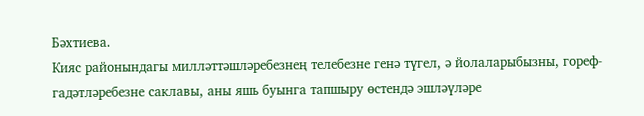Бәхтиева.
Кияс районындагы милләттәшләребезнең телебезне генә түгел, ә йолаларыбызны, гореф-гадәтләребезне саклавы, аны яшь буынга тапшыру өстендә эшләүләре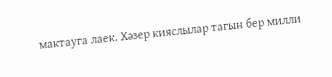мактауга лаек. Хәзер кияслылар тагын бер милли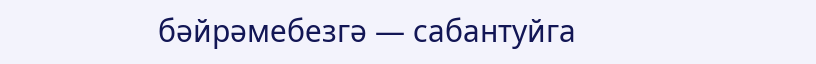бәйрәмебезгә — сабантуйга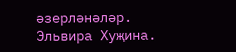әзерләнәләр.
Эльвира Хуҗина.